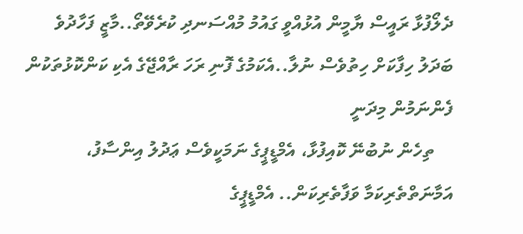ދެލޯފުޅާ ރައީސް ޔާމީން އުޅުއްވީ ގައުމު މުއްސަނދި ކުރެވޭތޯ..މާޒީ ފަހާދުވެ ބަދަލު ހިފާކަށް ހިތުވެސް ނުލާ..އެކަމުގެ ފޮނި ރަހަ ރާއްޖޭގެ އެކި ކަންކޮޅުތަކުން ފެންނަމުން މިދަނީ
    ތިހެން ނުބުނޭ ކޮއިފުޅާ، އެމްޑީޕީގެ ނަމަކީވެސް ޢަދުލު އިންސާފު، އަމާނަތްތެރިކަމާ ވަފާތެރިކަން.. އެމްޑީޕީގެ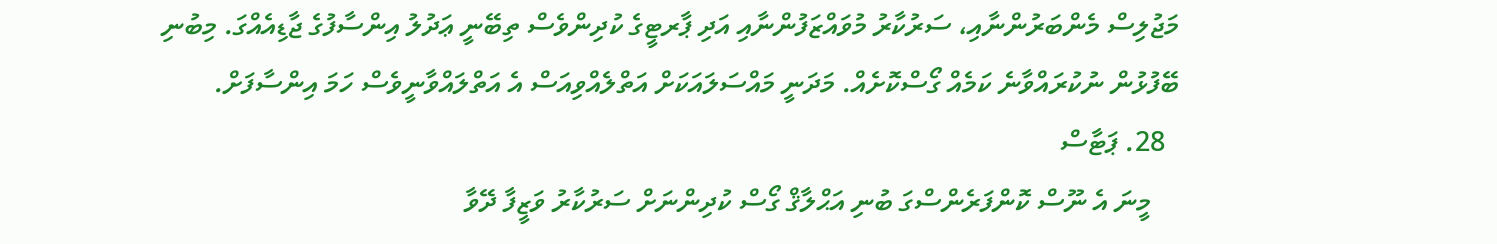މަޖުލިސް މެންބަރުންނާއި، ސަރުކާރު މުވައްޒަފުންނާއި އަދި ޕާރޓީގެ ކުދިންވެސް ތިބޭނީ ޢަދުލު އިންސާފުގެ ޖާޑިއެއްގަ. މިބުނި ބޭފުޅުން ނުކުރައްވާނެ ކަމެއް ގޯސްކޮށެއް. މަދަނީ މައްސަލައަކަށް އަތްލެއްވިއަސް އެ އަތްލައްވާނީވެސް ހަމަ އިންސާފަށް.
  28. ޕަޓާސް
    މީނަ އެ ނޫސް ކޮންފަރެންސްގަ ބުނި އަޙްލާޤް ގޯސް ކުދިންނަށް ސަރުކާރު ވަޒީފާ ދޭވާ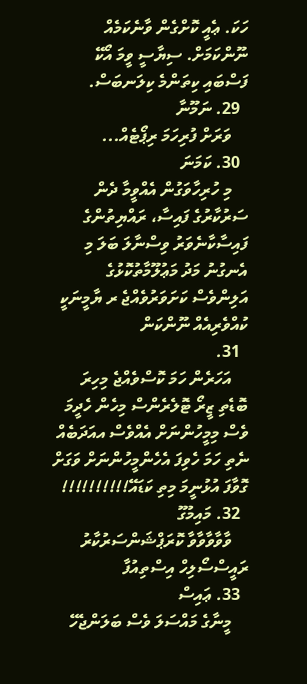ހަކަ. ޢެއީ ކޮށްގެން ވާނެކަމެއް ނޫންކަމަށް. ސިޔާސީ ވީމަ އޯކޭ ފަސްބައި ކިތަންމެ ކިލަނބަސް.
  29. ނަމޫނާ
    ވަރަށް ފުރިހަމަ ރިޕޯޓެއް...
  30. ކަމަނަ
    މި ހުރިހާވަގުން އެއްވީމާ ދެން ސަރުކާރުގެ ފައިސާ، ރައްޔިތުންގެ ފައިސާކާނެވަރު ވިސްނާލަ ބަލަ މި އެނގުނު މަދު މަޢުލޫމާތުކޮޅުގެ އަލިންވެސް ކަށަވަރުވެއްޖެ ރ ޔާމީނަކީ ކުއްވެރިއެއް ނޫންކަން
  31.
    އަހަރެން ހަމަ ކޮސްވެއްޖެ މިހިރަ ބޮޑެތި ޒީރޯ ޓޮލެރެންސް މިހެން ހެދީމަ ވެސް މިމީހުންނަށް އެއްވެސް އއަދަބެއް ނެތި ހަމަ ހެވިފަ އެހެންމީހުންނަށް ވަގަށް ގޮވާފަ އުޅުނީމަ މިތި ކަޑައޭ!!!!!!!!!!
  32. މައިމުގޫ
    ވާވާވާވާވާ ކޮރަޕްޝަންސަރުކާރު ރައީސްސޯލިހް އިސްތިއުފާ
  33. ޢައިސް
    މީނާގެ މައްސަލަ ވެސް ބަލަންޖެހޭ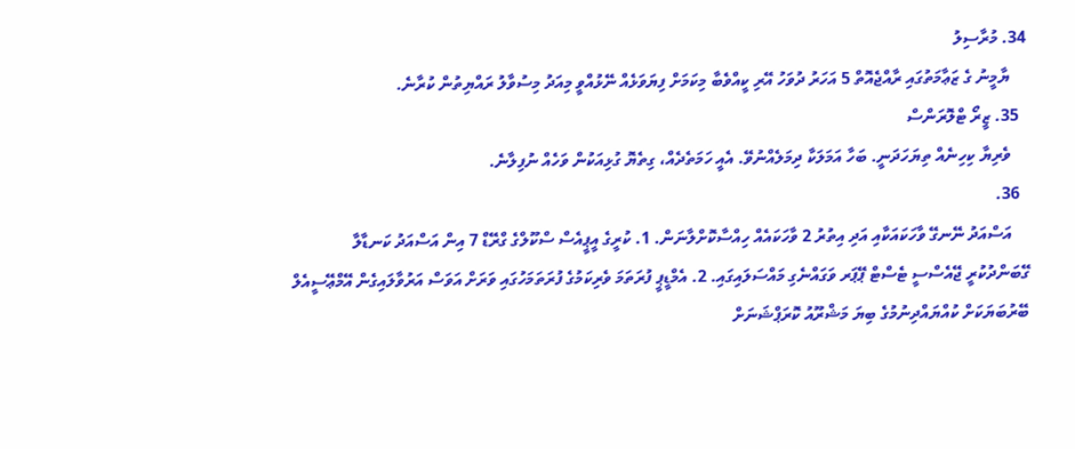34. މުރާސިލު
    ޔާމީނު ގެ ޒަޢާމަތުގައި ރާއްޖެއޮތް 5 އަހަރު ދުވަހު އޭރި ކީއްވެބާ މިކަމަށް ފިޔަވަޅެއް ނޭޅުއްވީ މިއަދު މިސުވާލު ރައްޔިތުން ކުރާނެ.
  35. ޒީރޯ ޓްލޮރަންސް
    ވެރިޔާ ކިހިނެއް ތިޔަހަދަނީ. ބަހާ އަމަލަކާ ދިމަލެއްނުވޭ. އެއީ ހަމަތެދެއް، ގިތެޔޮ ގުޅިއަކުން ވަހެއް ނުފިލާނެ.
  36.
    އަސްއަދު ނޭނގޭ ވާހަކައަކާއި އަދި އިތުރު 2 ވާހަކައެއް ހިއްސާކޮށްލާނަން. 1. ކުރީގެ އީޕީއެސް ސްކޫލްގެ ގްރޭޑް 7 އިން އަސްއަދު ކަނޑާލާ ގޭބަންދުކުރީ ޖޭއެސްސީ ޓެސްޓް ޕޭޕަރ ވަގައްނެގި މައްސަލައިގައި. 2. އެމްޑީޕީ ފުރަތަމަ ވެރިކަމުގެ ފުރަތަމަހުގައި ވަރަށް އަވަސް އަރުވާލައިގެން އޭމްޢޭސީއެލް ބޭރުބަޔަކަށް ކުއްޔައްދިނުމުގެ ބިޔަ މަޝްރޫއު ކޮރަޕްޝަނަށް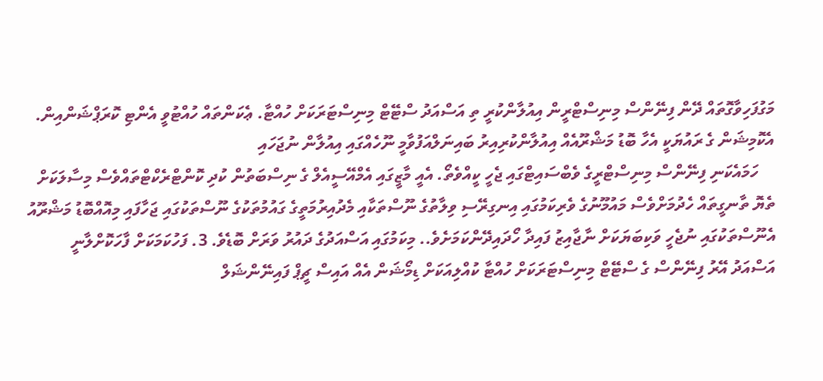މަގުފަހިވާގޮތައް ދޭން ފިނޭންސް މިނިސްޓްރީން އިއުލާންކުރީ ތި އަސްއަދު ސްޓޭޓް މިނިސްޓަރަކަށް ހުއްޓާ. ޢެކަންތައް ހުއްޓުވީ އެންޓި ކޮރަޕްޝަންއިން. އެކޮމިޝަން ގެ ރައުޔަކީ އެހާ ބޮޑު މަޝްރޫއެއް އިއުލާންކުރިއިރު ބައިނަލްއަފުވާމީ ނޫހެއްގައި އިއުލާން ނުޖަހައި
    ހަމައެކަނި ފިނޭންސް މިނިސްޓްރީގެ ވެބްސައިޓްގައި ޖެހީ ކީއްވެތޯ. އެއީ މާޒީގައި އެމްއޭސީއެލް ގެ ނިސްބަތުން ކުދި ކޮންޓްރެކްޓްތައްވެސް މިސާލަކަށް ތެޔޮ ތާނގީތައް ހެދުމަށްވެސް މައުމޫނުގެ ވެރިކަމުގައި އިނގިރޭސި ވިލާތުގެ ނޫސްތަކާއި މެދުއިރުމަތީގެ ގައުމުތަކުގެ ނޫސްތަކުގައި ޖަހާފައި މިއޮއްބޮޑު މަޝްރޫއު އެނޫސްތަކުގައި ނުޖެހީ ވަކިބަޔަކަށް ނާޖާއިޒު ފައިދާ ހޯދައިދޭންކަމަށެވެ.. މިކަމުގައި އަސްއަދުގެ ދައުރު ވަރަށް ބޮޑެވެ. 3. ފަހުކަމަކަށް ފާހަކޮށްލާނީ އަސްއަދު އޭރު ފިނޭންސް ގެ ސްޓޭޓް މިނިސްޓަރަކަށް ހުއްޓާ ކުއްލިއަކަށް ޑިމޯޝަން އެއް އައިސް ޗީޕް ފައިނޭންޝަލް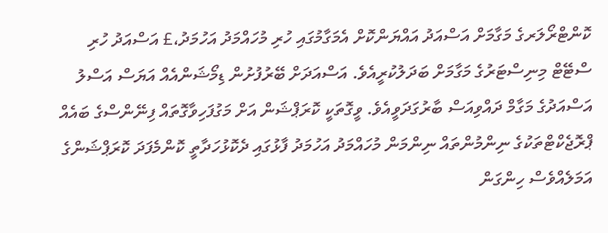ކޮންޓްރޯލަރގެ މަގާމަށް އަސްއަދު އައްޔަންކޮށް އެމަގާމުގައި ހުރި މުހައްމަދު އަހުމަދު،£ އަސްއަދު ހުރި ސްޓޭޓް މިނިސްޓަރުގެ މަގާމަށް ބަދަލުކުރީއެވެ. އަސްއަދަށް ބޭރުފުށުން ޑިމޯޝަންއެއް އަޔަސް އަސްލު އަސްއަދުގެ މަގާމް ދައްވިއަސް ބާރުގަދަވީއެވެ. ވީގޮތަކީ ކޮރަޕްޝަން އަށް މަގުފަހިވާގޮތައް ފިނޭންސްގެ ބައެއް ޕްރޮޖެކްޓްތަކުގެ ނިންމުންތައް ނިންމަން މުހައްމަދު އަހުމަދު ފާޅުގައި ދެކޮޅުހަދާތީ ކޮންމެފަދަ ކޮރަޕްޝަންގެ އަމަލެއްވެސް ހިންގަން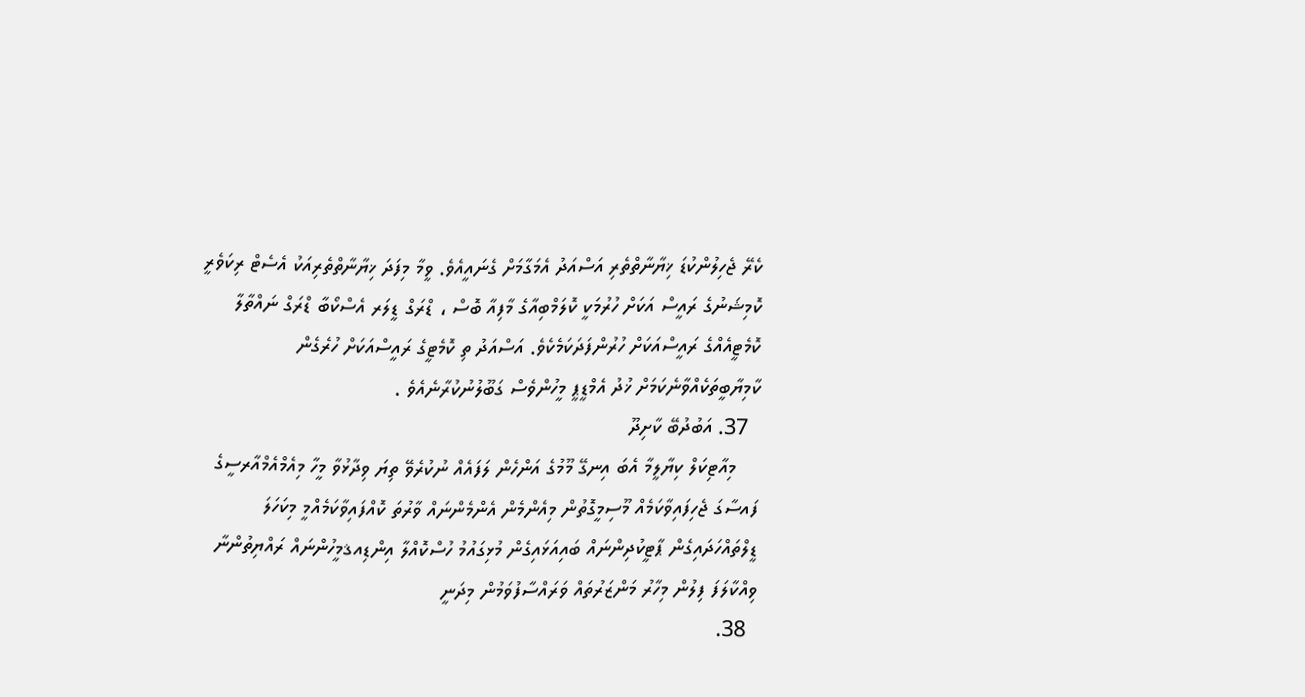ކެރޭ ޖެހިލުންކުޑަ ޚިޔާނާތްތެރި އަސްއަދު އެމަގާމަށް ގެނައީއެވެ. ވީމާ މިފަދަ ޚިޔާނާތްތެރިއަކު އެސެޓް ރިކަވެރީ ކޮމިޝަނުގެ ރައީސް އަކަށް ހުރުމަކީ ކޮލަމްބިއާގެ މާފިއާ ބޮސް ، ޑްރަގް ޑީލަރ އެސްކޯބާ ޑްރަގް ނައްތާލާ ކޮމެޓީއެއްގެ ރައީސްއަކަށް ހުރުންފަދަކަމެކެވެ. އަސްއަދު ތި ކޮމެޓީގެ ރައީސްއަކަށް ހުރެގެން ކާމިޔާބީތަކެއްވާނެކަމަށް ޚުދު އެމްޑީޕީ މީހުންވެސް ގަބޫލުނުކުރާނެއެވެ .
  37. އަބުދުބޭ ކާށިދޫ
    މިއާޓިކަލް ކިޔާލީމާ އެބަ އިނގޭ މޫމުގެ އަންހެން ލަފައެއް ނުކުރެވޭ ތިޔަ ވިދާޅުވާ މީހާ މިއެމްއެމްއާރސީގެ ފައސާގަ ޖެހިފައިވާކަމެއް މޫސިމީގޮތުން މިއެންމެން އެންމެންނައް ވާރުތަ ކޮއްފައިވާކަމެއްމީ މިކަހަލަ ޑީލްތައްހަދައިގެން ޕާޓީކުދިންނައް ބައިއަޅައިގެން މުޅިގައުމު ހުސްކޮއްލާ އިންޑިއޤމީހުންނައް ރައްޔިތުންނާ ވިއްކާލަފަ ފިލުން މިހާރު މަންޒަރުތައް ވަރައްސާފުވަމުން މިދަނީ
  38.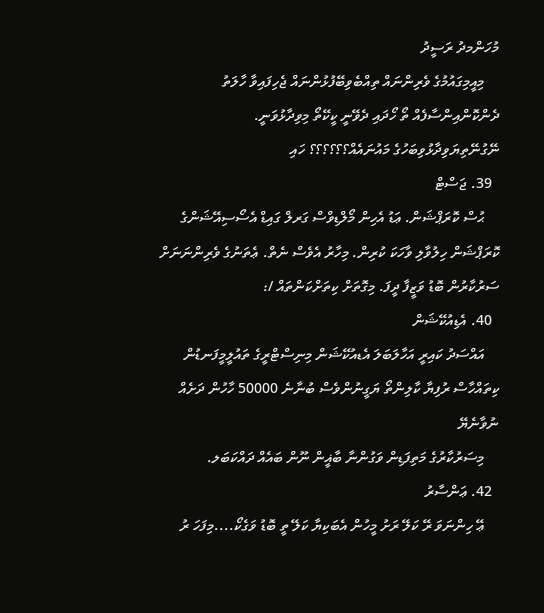މުހަންމދު ރަސީދު
    މިއީމިގައުމުގެ ވެރިންނައް ތިއްބެވިބޭފުޅުންނައް ޖެހިފައިވާ ހާލަތު ދެންކޮންއިންސާފެއް ތޯ ހޯދައި ދެވޭނީ ކީކޭތޯ މިވިދާޅުވަނީ. ނޭގުނޭތިޔަވިދާޅުވިބަހުގެ މައުނައެއް؟؟؟؟؟؟ ހައި
  39. ޖަސްޓް
    ޙުސް ކޮރަޕްޝަން. ޢަޑު އެހިން މޯލްޑިވްސް ގަރލް ގައިޑް އެސޯސިއޭޝަންގެ ކޮރަޕްޝަން ހިލުވާލި ވާހަކަ ކުރިން. މިހާރު އެވެސް ނެތް. ޢެތަނުގެ ވެރިންނަނަށް ސަރުކާރުން ބޮޑު ވަޒީފާ ދީފަ. މިގޮތަށް ކިތަށްކަންތައް /:
  40. އެޑިއުކޭޝަން
    އައްސަދު ކައިރީ އަހާލަބަލަ އެޑއުކޭޝަން މިނިސްޓްރީގެ ތައުލީމީފަނޑުން ކިތައްހާސް ރުފިޔާ ކާލިންތޯ ޔަގީނުންވެސް ބުނާނެ 50000 ހާހުން ދަށެއް ނުވާނެޔޭ
    މިސަރުކާރުގެ މަތިފަޑިން ވަގުންނާ ބާޣީން ނޫން ބައެއް ދައްކަބަލ.
  42. ޢަންސާރު
    ޢޭ ހިންނަވަ ރޭ ކަލޭ ރަށު މީހުން އެބަކިޔާ ކަލޭ ތީ ބޮޑު ވަގެކޯ....މިފަހަ ރު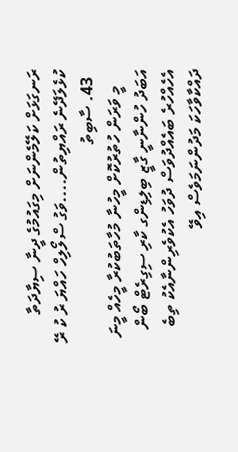ރަނގަޅަށް ކަލޭމެންނަށް މިގައުމުގެ ދީނާ ސިޔާދަތާ ކުޅެލަދޭނެ ރައްޔިތުން....ވަގު ސްލޯލިހް ހައްޔަ ރު ކު ރޭ
  43. ސާބިތު
    މީ ވަރަން ހުތުރުކޮށް މީހުނާ މުހާތަބުކުރާ މީހެއް މީނަ އަބަދު ހުންނާނީ ގާޒީ ބިލިޑިންގ ކާރި ސިގިރެޓް ބޯން އެހެއްހުރެ ބައެއްދުވަސް ދުވަހު އެކުވެރިންނާއެކު ތިބެ ދައްކާވާހަކަ މަދުންނަމަވެސް އިވޭ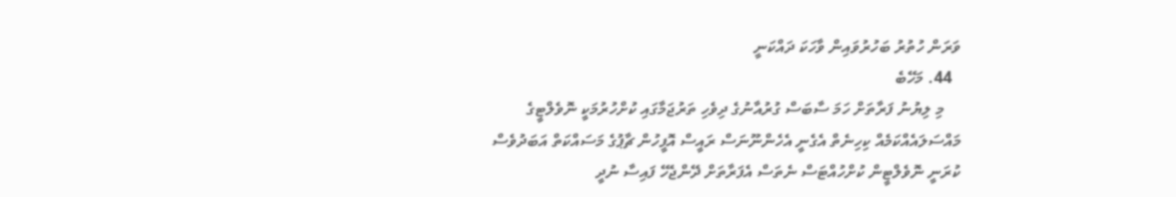ވަރަން ހުތުރު ބަހުރުވައިން ވާހަކަ ދައްކަނީ
  44. މަހޭބެ
    މި ލިޔުނު ފަރާތަށް ހަމަ ސާބަސް ގުރުއާނުގެ ދިވެހި ތަރުޖަމާގައި ކުށްހުރުމަކީ ނޮވެލްޓީގެ މައްސަލައެއްކަމެއް ކިހިނެތް އެގެނީ އެހެންނޫނަސް ރައީސް އޮފީހުން ޗާޕުގެ މަސައްކަތް އަބަދުވެސް ކުރަނީ ނޮވެލްޓީން ކުށްހުއްޓަސް ނެތަސް އެފަރާތަށް ދޭންޖެހޭ ފައިސާ ނުދީ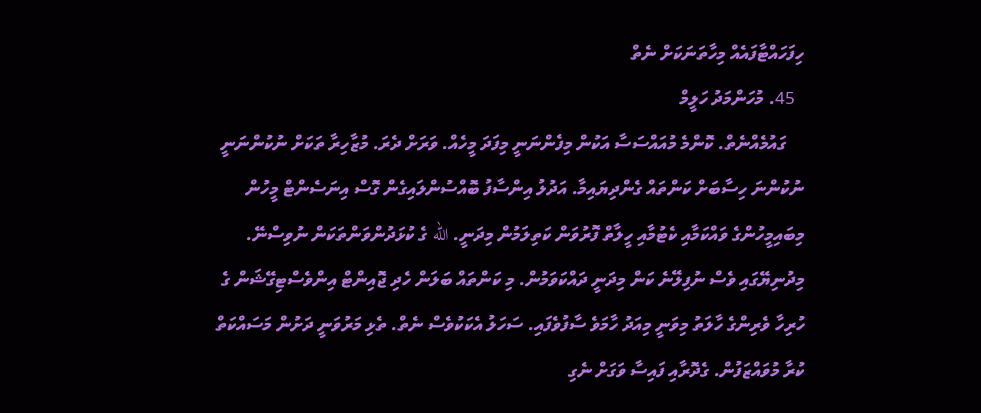ހިފަހައްޓާފައެއް މިހާތަނަކަށް ނެތް
  45. މުހަންމަދު ހަލީމް
    ގައުމެއްނެތް. ކޮންމެ މުއައްސަސާ އަކުން މިފެންނަނީ މިފަދަ މީހެއް. ވަރަށް ދެރަ. މުޒާހިރާ ތަކަށް ނުކުންނަނީ ނުކުންނަ ހިސާބަށް ކަންތައް ގެންދިޔައިމާ. އަދުލު އިންސާފު ބޮއްސުންލައިގެން ގޮސް އިނަސެންޓް މީހުން މިބައިމީހުންގެ ވައްކަމާއި ކެޓުމާއި ހީލާތް ފޮރުވަން ކަތިލަމުން މިދަނީ. الله ގެ ކުޅަދުންވަންތަކަން ނުވިސްނޭ. މިދުނިޔޭގައި ވެސް ނުފިލޭނެ ކަން މިދަނީ ދައްކަވަމުން. މި ކަންތައް ބަލަން ހެދި ޖޮއިންޓް އިންވެސްޓިގޭޝަން ގެ ހުރިހާ ވެރިންގެ ހާލަތު މިވަނީ މިއަދު ހާމަވެ ސާފުވެފައި. ސަހަލު އެކަކުވެސް ނެތް. ތެޅި މަރުވަނީ ދަށުން މަސައްކަތް ކުރާ މުވައްޒަފުން. ގެދޮރާއި ފައިސާ ވަގަށް ނެގި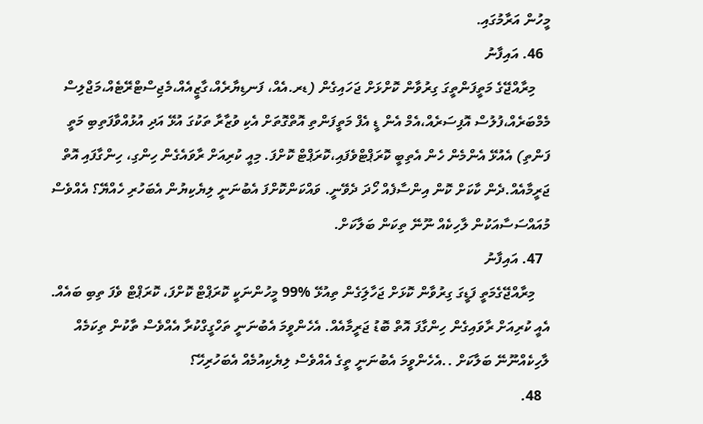މީހުން އަރާމުގައި.
  46. އައިފާނު
    މިރާއްޖޭގެ މަތީފަންތީގަ ގިރުވާން ކޮށްޅަށް ޖަހައިގެން (ޑރ.އެއް، ފަނޑިޔާރެއް،ގާޒީއެއް،މެޖިސްޓްރޭޓެއް،މަޖްލިސް މެމްބަރެއް،ފުލުސް އޮފިސަރެއް،އެމް އެން ޑީ އެފް މަތީފަންތި އޮތްގޮތަށް އެކި ވުޒާރާ ތަކުގަ އުޅޭ އަދި އުޅުއްވާފަތިބި މަތީ ފަންތި) އެއުޅޭ އެންމެން ހެން އެތިބީ ކޮރަޕްޓްވެފައި،ކޮރަޕްޓް ކޮށްފަ. މިއީ ކުރިއަށް ރާވައެގެން ހިންގި، ހިންގާފައި އޮތް ޖަރީމާއެއް.ދެން ކާކަށް ކޮން އިންސާފެއް ހޯދަ ދެވޭނީ. ވައްކަންކޮށްފަ އެބުނަނީ ލިޔެކިޔުން އެބަހުރި ހެއްޔޭ؟ އެއްވެސް މުއައްސަސާއަކުން ލާހިކެއް ނޫނޭ ތިކަން ބަލާކަށް.
  47. އައިފާނު
    މިރާއްޖޭގެމަތީ ފަޑީގަ ގިރުވާން ކޮޅަށް ޖަހާލަިގެން ތިއުޅޭ %99 މީހުންނަކީ ކޮރަޕްޓް ކޮށްފަ، ކޮރަޕްޓް ވެފަ ތިބި ބައެއް. އެއީ ކުރިއަށް ރާވައިގެން ހިންގާފަ އޮތް ބޮޑު ޖަރީމާއެއް. އެހެންވީމަ އެބުނަނީ ތަހްގީގްކުރާ އެއްވެސް ތާކުން ތިކަމެއް ލާހިކެއްނޫނޭ ބަލާކަށް ..އެހެންވީމަ އެބުނަނީ ތީގެ އެއްވެސް ލިޔެކިއުމެއް އެބަހުރިހޭ؟
  48.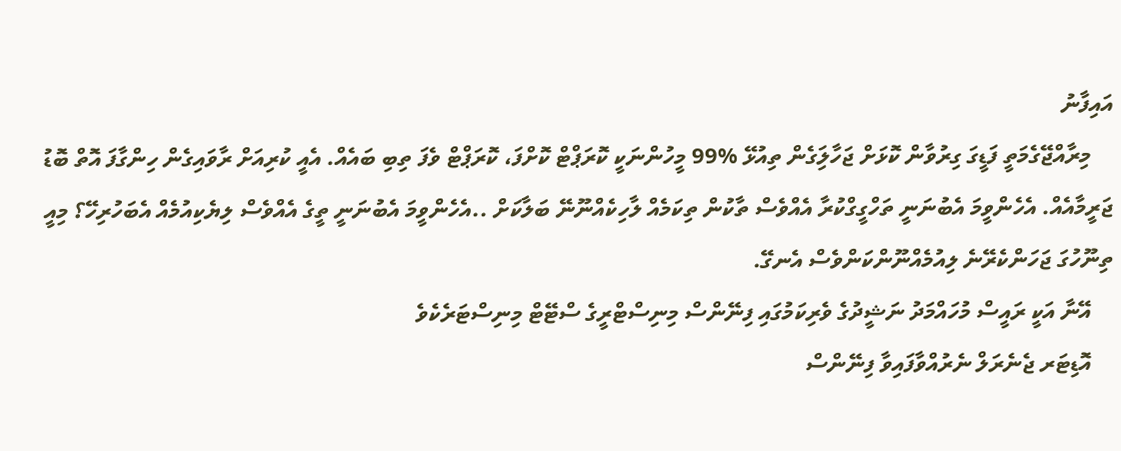އައިފާނު
    މިރާއްޖޭގެމަތީ ފަޑީގަ ގިރުވާން ކޮޅަށް ޖަހާލަިގެން ތިއުޅޭ %99 މީހުންނަކީ ކޮރަޕްޓް ކޮށްފަ، ކޮރަޕްޓް ވެފަ ތިބި ބައެއް. އެއީ ކުރިއަށް ރާވައިގެން ހިންގާފަ އޮތް ބޮޑު ޖަރީމާއެއް. އެހެންވީމަ އެބުނަނީ ތަހްގީގްކުރާ އެއްވެސް ތާކުން ތިކަމެއް ލާހިކެއްނޫނޭ ބަލާކަށް ..އެހެންވީމަ އެބުނަނީ ތީގެ އެއްވެސް ލިޔެކިއުމެއް އެބަހުރިހޭ؟ މިއީ ތިނޫހުގަ ޖަހަންކެރޭނެ ލިއުމެއްނޫންކަންވެސް އެނގޭ.
    އޭނާ އަކީ ރައީސް މުހައްމަދު ނަޝީދުގެ ވެރިކަމުގައި ފިނޭންސް މިނިސްޓްރީގެ ސްޓޭޓް މިނިސްޓަރެކެވެ
    އޮޑިޓަރ ޖެނެރަލް ނެރުއްވާފައިވާ ފިނޭންސް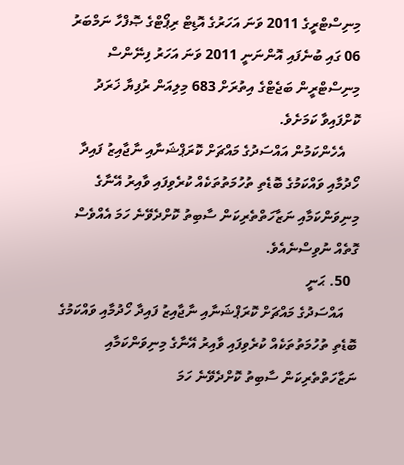މިނިސްޓްރީގެ 2011 ވަނަ އަހަރުގެ އޮޑިޓް ރިޕޯޓްގެ ޞޮފްހާ ނަމްބަރު 06 ގައި ބުނެފައި އޮންނަނީ 2011 ވަނަ އަހަރު ފިނޭންސް މިނިސްޓްރީން ބަޖެޓްގެ އިތުރަށް 683 މިލިއަން ރުފިޔާ ޚަރަދު ކޮށްފައިވާ ކަމަށެވެ.
    އެހެންކަމުން އައްސަދުގެ މައްޗަށް ކޮރަޕްޝަނާއި ނާޖާއިޒު ފައިދާ ހޯދުމާއި ވައްކަމުގެ ބޮޑެތި ތުހުމަތުތަކެއް ކުރެވިފައި ވާއިރު އޭނާގެ މިނިވަންކަމާއި ނަޒާހަތްތެރިކަން ސާބިތު ކޮށްދެވޭނެ ހަމަ އެއްވެސް ގޮތެއް ނުވިސްނެއެވެ.
  50. ޙަނީ
    އައްސަދުގެ މައްޗަށް ކޮރަޕްޝަނާއި ނާޖާއިޒު ފައިދާ ހޯދުމާއި ވައްކަމުގެ ބޮޑެތި ތުހުމަތުތަކެއް ކުރެވިފައި ވާއިރު އޭނާގެ މިނިވަންކަމާއި ނަޒާހަތްތެރިކަން ސާބިތު ކޮށްދެވޭނެ ހަމަ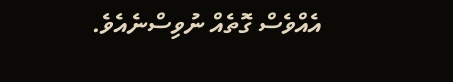އެއްވެސް ގޮތެއް ނުވިސްނެއެވެ.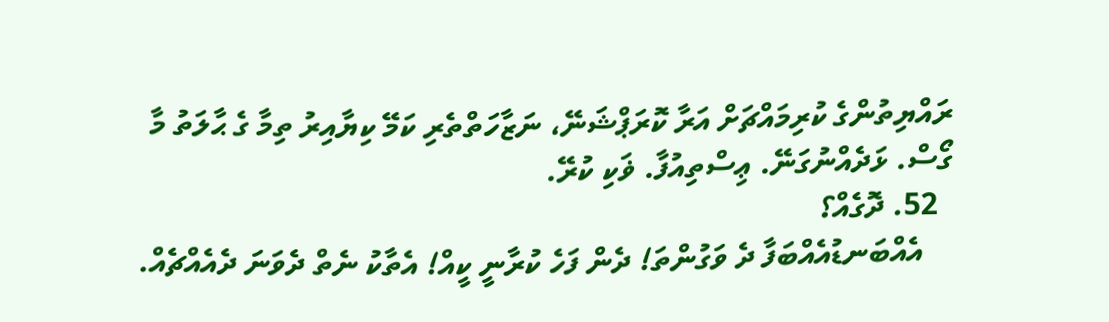ރައްޔިތުންގެ ކުރިމައްޗަށް އަރާ ކޮރަޕްޝަނޭ، ނަޒާހަތްތެރި ކަމޭ ކިޔާއިރު ތިމާ ގެ ޙާލަތު މާ ގޯސް. ޅަދެއްނުގަނޭ. ޢިސްތިއުފާ. ޥަކި ކުރޭ.
  52. ދޮގެއް؟
    އެއްބަނޑުއެއްބަފާ ދެ ވަގުންތަ! ދެން ފަހެ ކުރާނީ ކީއް! އެތާކު ނެތް ދެވަނަ ދެއެއްޗެއް.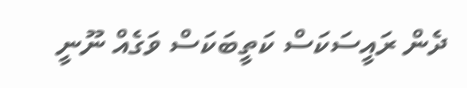ދެން ރައީސަކަސް ކަތީބަކަސް ވަގެއް ނޫނީ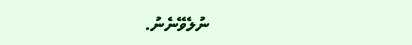ނުލެވޭނެނު.